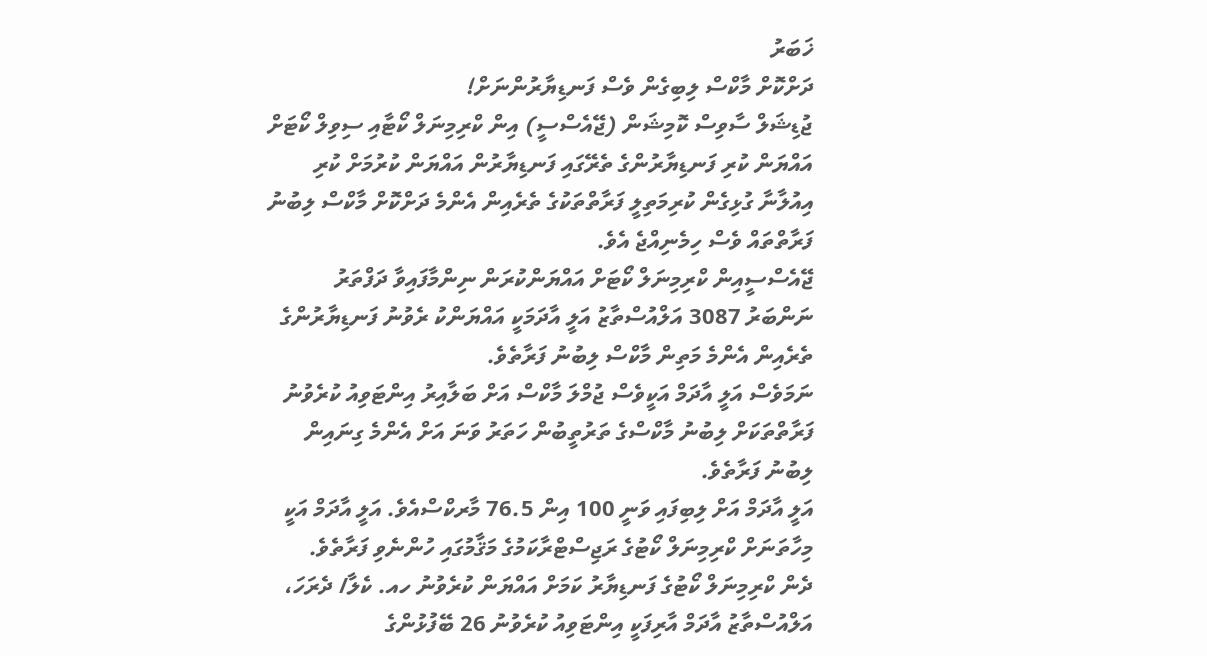ޚަބަރު
ދަށްކޮށް މާކްސް ލިބިގެން ވެސް ފަނޑިޔާރުންނަށް!
ޖުޑިޝަލް ސާވިސް ކޮމިޝަން (ޖޭއެސްސީ) އިން ކްރިމިނަލް ކޯޓާއި ސިވިލް ކޯޓަށް އައްޔަން ކުރި ފަނޑިޔާރުންގެ ތެރޭގައި ފަނޑިޔާރުން އައްޔަން ކުރުމަށް ކުރި އިއުލާނާ ގުޅިގެން ކުރިމަތިލީ ފަރާތްތަކުގެ ތެރެއިން އެންމެ ދަށްކޮށް މާކްސް ލިބުނު ފަރާތްތައް ވެސް ހިމެނިއްޖެ އެވެ.
ޖޭއެސްސީއިން ކްރިމިނަލް ކޯޓަށް އައްޔަންކުރަން ނިންމާފައިވާ ދަފްތަރު ނަންބަރު 3087 އަލްއުސްތާޒު އަލީ އާދަމަކީ އައްޔަންކު ރެވުނު ފަނޑިޔާރުންގެ ތެރެއިން އެންމެ މަތިން މާކްސް ލިބުނު ފަރާތެވެ.
ނަމަވެސް އަލީ އާދަމް އަކީވެސް ޖުމްލަ މާކްސް އަށް ބަލާއިރު އިންޓަވިއު ކުރެވުނު ފަރާތްތަކަށް ލިބުނު މާކްސްގެ ތަރުތީބުން ހަތަރު ވަނަ އަށް އެންމެ ގިނައިން ލިބުނު ފަރާތެވެ.
އަލީ އާދަމް އަށް ލިބިފައި ވަނީ 100 އިން 76.5 މާރކްސްއެވެ. އަލީ އާދަމް އަކީ މިހާތަނަށް ކްރިމިނަލް ކޯޓުގެ ރަޖިސްޓްރާކަމުގެ މަޤާމުގައި ހުންނެވި ފަރާތެވެ.
ދެން ކްރިމިނަލް ކޯޓުގެ ފަނޑިޔާރު ކަމަށް އައްޔަން ކުރެވުނު ހއ. ކެލާ/ ދެރަހަ، އަލްއުސްތާޒު އާދަމް އާރިފަކީ އިންޓަވިއު ކުރެވުނު 26 ބޭފުޅުންގެ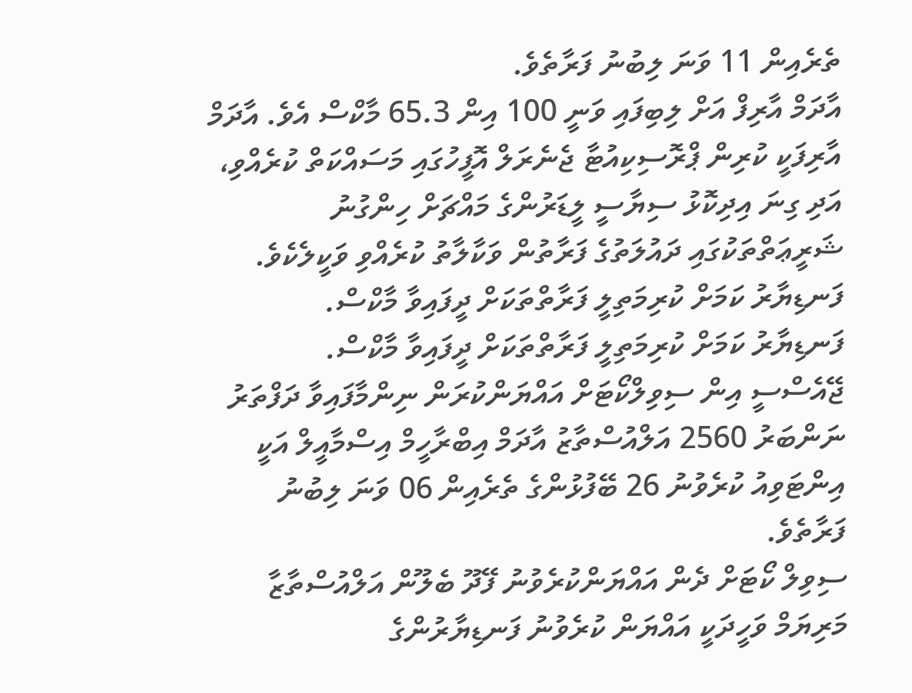ތެރެއިން 11 ވަނަ ލިބުނު ފަރާތެވެ.
އާދަމް އާރިފް އަށް ލިބިފައި ވަނީ 100 އިން 65.3 މާކްސް އެވެ. އާދަމް އާރިފަކީ ކުރިން ޕްރޮސިކިއުޓާ ޖެނެރަލް އޮފީހުގައި މަސައްކަތް ކުރެއްވި، އަދި ގިނަ އިދިކޮޅު ސިޔާސީ ލީޑަރުންގެ މައްޗަށް ހިންގުނު ޝަރީޢަތްތަކުގައި ދައުލަތުގެ ފަރާތުން ވަކާލާތު ކުރެއްވި ވަކީލެކެވެ.
ފަނޑިޔާރު ކަމަށް ކުރިމަތިލީ ފަރާތްތަކަށް ދީފައިވާ މާކްސް.
ފަނޑިޔާރު ކަމަށް ކުރިމަތިލީ ފަރާތްތަކަށް ދީފައިވާ މާކްސް.
ޖޭއެސްސީ އިން ސިވިލްކޯޓަށް އައްޔަންކުރަން ނިންމާފައިވާ ދަފްތަރު ނަންބަރު 2560 އަލްއުސްތާޒު އާދަމް އިބްރާހީމް އިސްމާއީލް އަކީ އިންޓަވިއު ކުރެވުނު 26 ބޭފުޅުންގެ ތެރެއިން 06 ވަނަ ލިބުނު ފަރާތެވެ.
ސިވިލް ކޯޓަށް ދެން އައްޔަންކުރެވުނު ފޭދޫ ބެލޫން އަލްއުސްތާޒާ މަރިޔަމް ވަހީދަކީ އައްޔަން ކުރެވުނު ފަނޑިޔާރުންގެ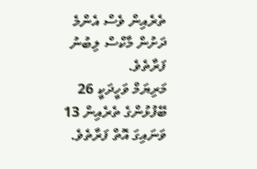ތެރެއިން ވެސް އެންމެ ދަށުން މާކްސް ލިބުނު ފަރާތެވެ.
މަރިޔަމް ވަހީދަކީ 26 ބޭފުޅުންގެ ތެރެއިން 13 ވަނައިގަ އޮތް ފަރާތެވެ.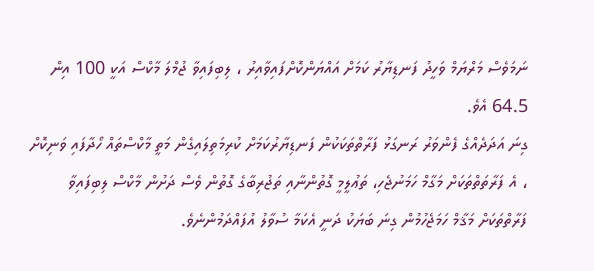ނަމަވެސް މަރްޔަމް ވަހީދު ފަނޑިޔާރު ކަމަށް އައްޔަންކޮށްފައިވާއިރު ، ލިބިފައިވާ ޖުމްލަ މާކްސް އަކީ 100 އިން 64.5 އެވެ.
ގިނަ އަދަދެއްގެ ފެންވަރު ރަނގަޅު ފަރާތްތަކަކުން ފަނޑިޔާރުކަމަށް ކުރިމަތިލައިގެން މަތީ މާކްސްތައް ހޯދާފައި ވަނިކޮށް ، އެ ފަރާތަތްތަކަށް މަގާމް ހަމަނުޖެހި، ތަޢުލީމީ ގޮތުންނާއި ތަޖުރިބާގެ ގޮތުން ވެސް ދަށުން މާކްސް ލިބިފައިވާ ފަރާތްތަކަށް މަޤާމް ހަމަޖެހުމުން ގިނަ ބަޔަކު ދަނީ އެކަމާ ސުވާލު އުފައްދަމުންނެވެ.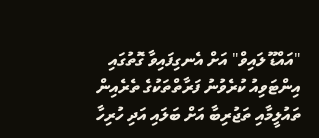"އައްޑޫ ލައިވް" އަށް އެނގިފައިވާ ގޮތުގައި އިންޓަވިއު ކުރެވުނު ފަރާތްތަކުގެ ތެރެއިން ތައުލީމާއި ތަޖުރިބާ އަށް ބަލައި އަދި ހުރިހާ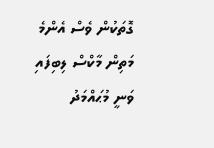ގޮތަކުން ވެސް އެންމެ މަތިން މާކްސް ލިބިފައި ވަނީ މުޙައްމަދު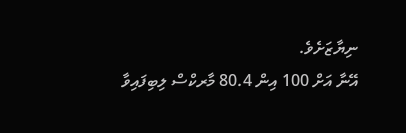ނިޔާޒަށެވެ.
އޭނާ އަށް 100 އިން 80.4 މާރކްސް ލިބިފައިވާ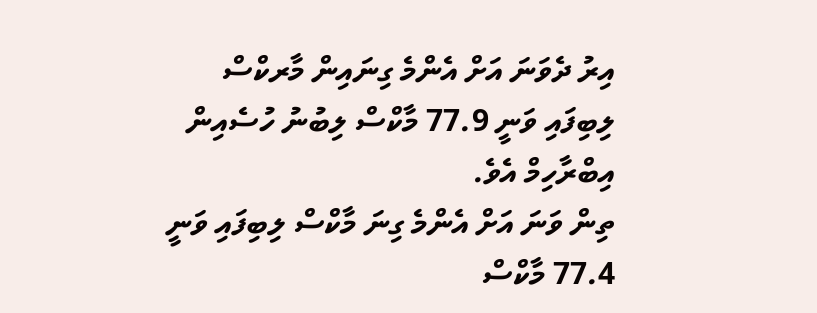އިރު ދެވަނަ އަށް އެންމެ ގިނައިން މާރކްސް ލިބިފައި ވަނީ 77.9 މާކްސް ލިބުނު ހުސެއިން އިބްރާހިމް އެވެ.
ތިން ވަނަ އަށް އެންމެ ގިނަ މާކްސް ލިބިފައި ވަނީ 77.4 މާކްސް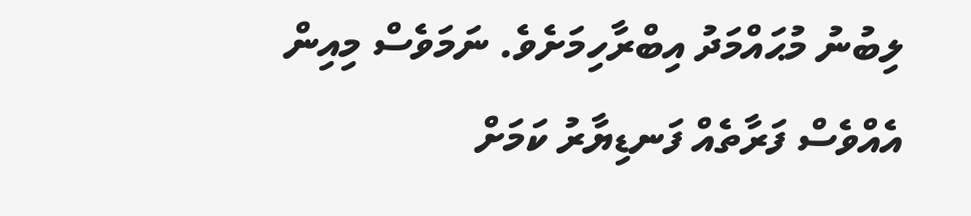ލިބުނު މުޙައްމަދު އިބްރާހިމަށެވެ. ނަމަވެސް މިއިން އެއްވެސް ފަރާތެއް ފަނޑިޔާރު ކަމަށް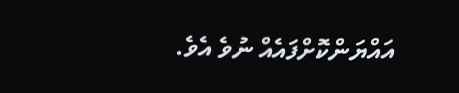އައްޔަންކޮށްފައެއް ނުވެ އެވެ.